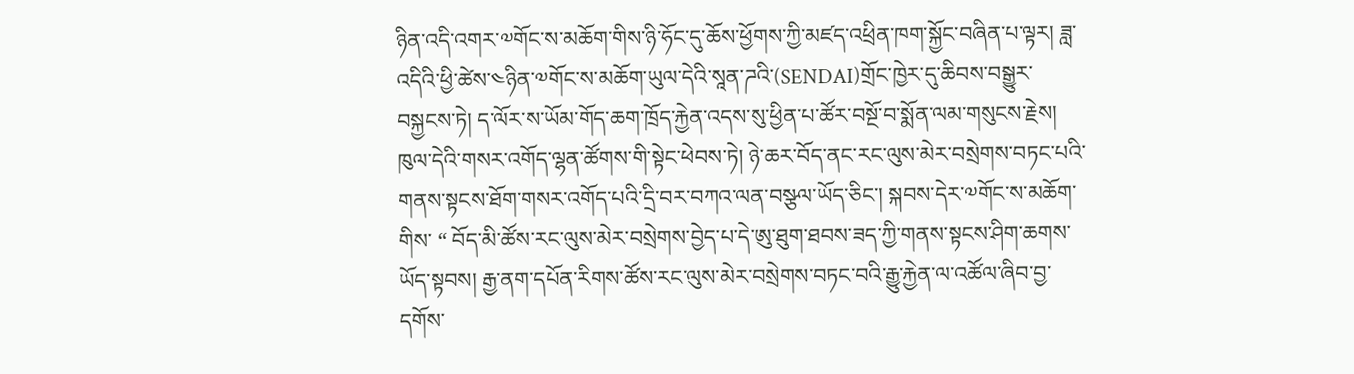ཉིན་འདི་འགར་༧གོང་ས་མཆོག་གིས་ཉི་ཧོང་དུ་ཆོས་ཕྱོགས་ཀྱི་མཛད་འཕྲིན་ཁག་སྐྱོང་བཞིན་པ་ལྟར། ཟླ་འདིའི་ཕྱི་ཚེས་༤ཉིན་༧གོང་ས་མཆོག་ཡུལ་དེའི་སཱན་ཌའི་(SENDAI)གྲོང་ཁྱེར་དུ་ཆིབས་བསྒྱུར་བསྐྱངས་ཏེ། ད་ལོར་ས་ཡོམ་གོད་ཆག་ཁྲོད་རྐྱེན་འདས་སུ་ཕྱིན་པ་ཚོར་བསྔོ་བ་སྨོན་ལམ་གསུངས་རྗེས། ཁུལ་དེའི་གསར་འགོད་ལྷན་ཚོགས་གི་སྟེང་ཕེབས་ཏེ། ཉེ་ཆར་བོད་ནང་རང་ལུས་མེར་བསྲེགས་བཏང་པའི་གནས་སྟངས་ཐོག་གསར་འགོད་པའི་དྲི་བར་བཀའ་ལན་བསྩལ་ཡོད་ཅིང་། སྐབས་དེར་༧གོང་ས་མཆོག་གིས་ “ བོད་མི་ཚོས་རང་ལུས་མེར་བསྲེགས་བྱེད་པ་དེ་ཨུ་ཐུག་ཐབས་ཟད་ཀྱི་གནས་སྟངས་ཤིག་ཆགས་ཡོད་སྟབས། རྒྱ་ནག་དཔོན་རིགས་ཚོས་རང་ལུས་མེར་བསྲེགས་བཏང་བའི་རྒྱུ་རྐྱེན་ལ་འཚོལ་ཞིབ་བྱ་དགོས་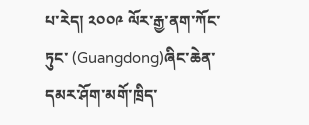པ་རེད། ༢༠༠༩ ལོར་རྒྱ་ནག་ཀོང་ཏུང་ (Guangdong)ཞིང་ཆེན་དམར་ཤོག་མགོ་ཁྲིད་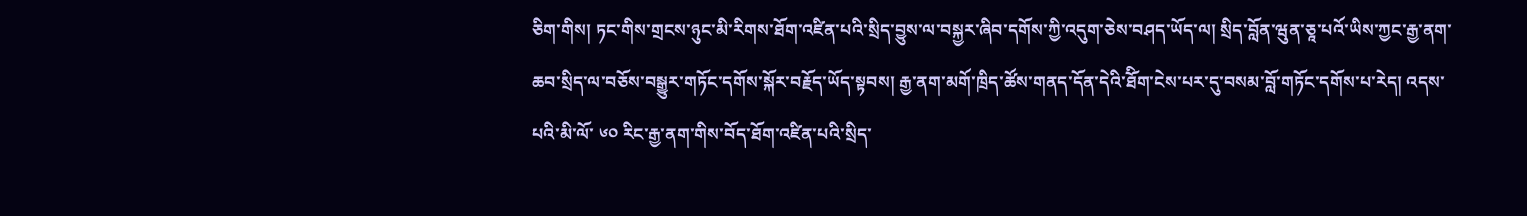ཅིག་གིས། ཏང་གིས་གྲངས་ཉུང་མི་རིགས་ཐོག་འཛིན་པའི་སྲིད་བྱུས་ལ་བསྐྱར་ཞིབ་དགོས་ཀྱི་འདུག་ཅེས་བཤད་ཡོད་ལ། སྲིད་བློན་ཝུན་ཅཱ་པའོ་ཡིས་ཀྱང་རྒྱ་ནག་ཆབ་སྲིད་ལ་བཅོས་བསྒྱུར་གཏོང་དགོས་སྐོར་བརྗོད་ཡོད་སྟབས། རྒྱ་ནག་མགོ་ཁྲིད་ཚོས་གནད་དོན་དེའི་ཐོིག་ངེས་པར་དུ་བསམ་བློ་གཏོང་དགོས་པ་རེད། འདས་པའི་མི་ལོ་ ༦༠ རིང་རྒྱ་ནག་གིས་བོད་ཐོག་འཛིན་པའི་སྲིད་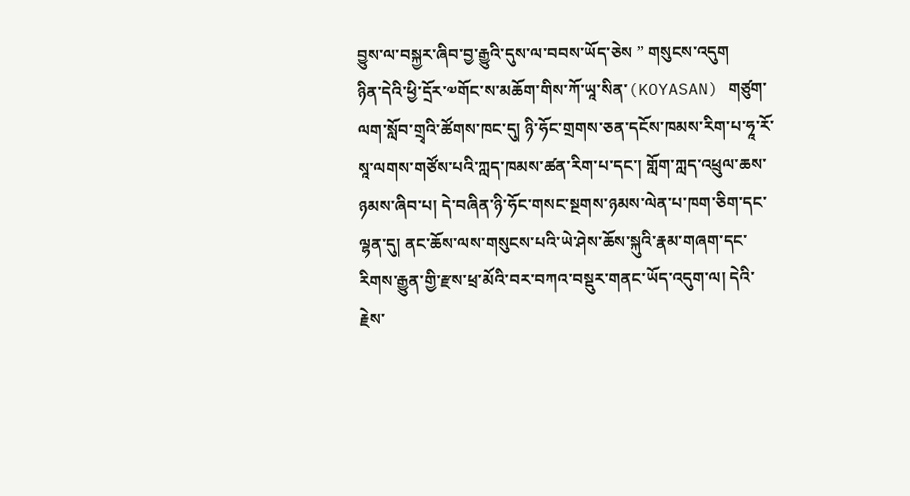བྱུས་ལ་བསྐྱར་ཞིབ་བྱ་རྒྱུའི་དུས་ལ་བབས་ཡོད་ཅེས ” གསུངས་འདུག
ཉིན་དེའི་ཕྱི་དྲོར་༧གོང་ས་མཆོག་གིས་ཀོ་ཡཱ་སིན་(KOYASAN) གཙུག་ལག་སློབ་གྲྭའི་ཚོགས་ཁང་དུ། ཉི་ཧོང་གྲགས་ཅན་དངོས་ཁམས་རིག་པ་ཧཱ་རོ་སཱ་ལགས་གཙོས་པའི་ཀླད་ཁམས་ཚན་རིག་པ་དང་། གློག་ཀླད་འཕྲུལ་ཆས་ཉམས་ཞིབ་པ། དེ་བཞིན་ཉི་ཧོང་གསང་སྔགས་ཉམས་ལེན་པ་ཁག་ཅིག་དང་ལྷན་དུ། ནང་ཆོས་ལས་གསུངས་པའི་ཡེ་ཤེས་ཆོས་སྐུའི་རྣམ་གཞག་དང་རིགས་རྒྱུན་གྱི་རྫས་ཕྲ་མོའི་བར་བཀའ་བསྡུར་གནང་ཡོད་འདུག་ལ། དེའི་རྗེས་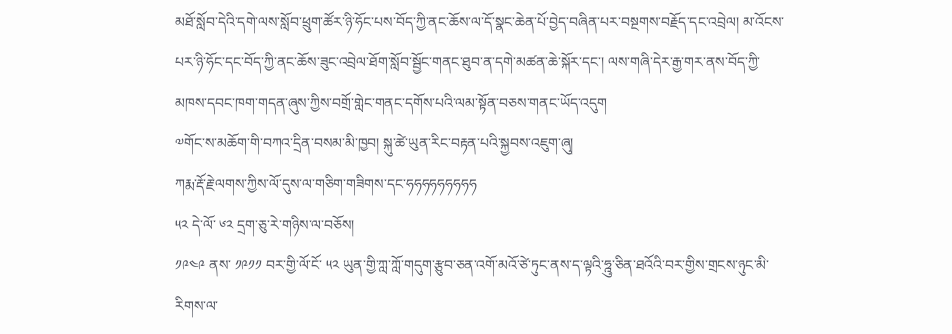མཐོ་སློབ་དེའི་དགེ་ལས་སློབ་ཕྲུག་ཚོར་ཉི་ཧོང་པས་བོད་ཀྱི་ནང་ཆོས་ལ་དོ་སྣང་ཆེན་པོ་བྱེད་བཞིན་པར་བསྔགས་བརྗོད་དང་འབྲེལ། མ་འོངས་པར་ཉི་ཧོང་དང་བོད་ཀྱི་ནང་ཆོས་ཟུང་འབྲེལ་ཐོག་སློབ་སྦྱོང་གནང་ཐུབ་ན་དགེ་མཚན་ཆེ་སྐོར་དང་། ལས་གཞི་དེར་རྒྱ་གར་ནས་བོད་ཀྱི་མཁས་དབང་ཁག་གདན་ཞུས་ཀྱིས་བགྲོ་གླེང་གནང་དགོས་པའི་ལམ་སྟོན་བཅས་གནང་ཡོད་འདུག
༧གོང་ས་མཆོག་གི་བཀའ་དྲིན་བསམ་མི་ཁྱབ། སྐུ་ཚེ་ཡུན་རིང་བརྟན་པའི་སྐྱབས་འཇུག་ཞུ།
ཀརྨ་རྡོ་རྗེ་ལགས་ཀྱིས་ལོ་དུས་ལ་གཅིག་གཟིགས་དང་ཧཧཧཧཧཧཧཧཧ
༥༢ དེ་ལོ་ ༦༢ དྲག་ཅུ་རེ་གཉིས་ལ་བཅོས།
༡༩༤༩ ནས་ ༡༩༡༡ བར་གྱི་ལོ་ངོ་ ༥༢ ཡུན་གྱི་ཀླ་ཀློ་གདུག་རྩུབ་ཅན་འགོ་མའོ་ཙེ་ཏུང་ནས་ད་ལྟའི་ཧྰུ་ཅིན་ཐའོའི་བར་གྱིས་གྲངས་ཉུང་མི་རིགས་ལ་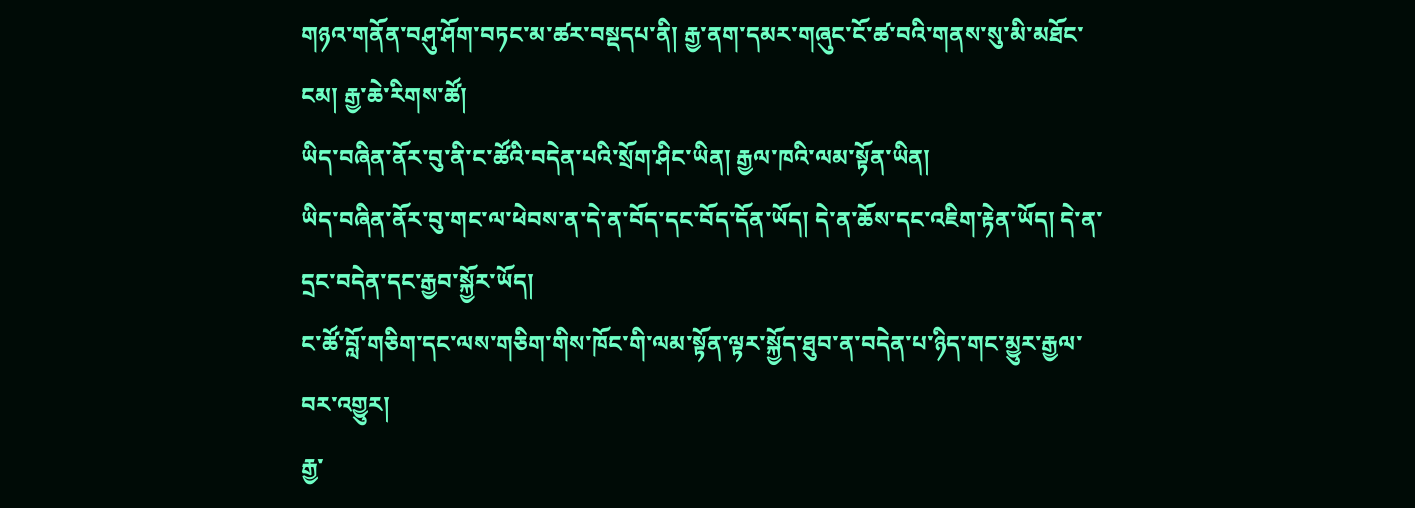གཉའ་གནོན་བཤུ་ཤོག་བཏང་མ་ཚར་བསྡདཔ་ནི། རྒྱ་ནག་དམར་གཞུང་ངོ་ཚ་བའི་གནས་སུ་མི་མཐོང་ངམ། རྒྱ་ཆེ་རིགས་ཚོ།
ཡིད་བཞིན་ནོར་བུ་ནི་ང་ཚོའི་བདེན་པའི་སྲོག་ཤིང་ཡིན། རྒྱལ་ཁའི་ལམ་སྟོན་ཡིན།
ཡིད་བཞིན་ནོར་བུ་གང་ལ་ཕེབས་ན་དེ་ན་བོད་དང་བོད་དོན་ཡོད། དེ་ན་ཆོས་དང་འཇིག་རྟེན་ཡོད། དེ་ན་དྲང་བདེན་དང་རྒྱབ་སྐྱོར་ཡོད།
ང་ཚོ་བློ་གཅིག་དང་ལས་གཅིག་གིས་ཁོང་གི་ལམ་སྟོན་ལྟར་སྐྱོད་ཐུབ་ན་བདེན་པ་ཉིད་གང་མྱུར་རྒྱལ་བར་འགྱུར།
རྒྱ་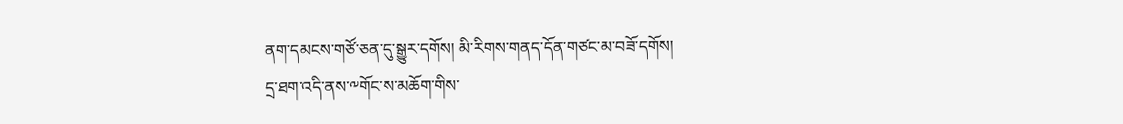ནག་དམངས་གཙོ་ཅན་དུ་སྒྱུར་དགོས། མི་རིགས་གནད་དོན་གཙང་མ་བཟོ་དགོས།
དྲ་ཐག་འདི་ནས་༸གོང་ས་མཆོག་གིས་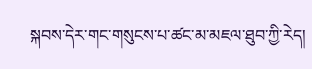སྐབས་དེར་གང་གསུངས་པ་ཚང་མ་མཇལ་ཐུབ་ཀྱི་རེད།